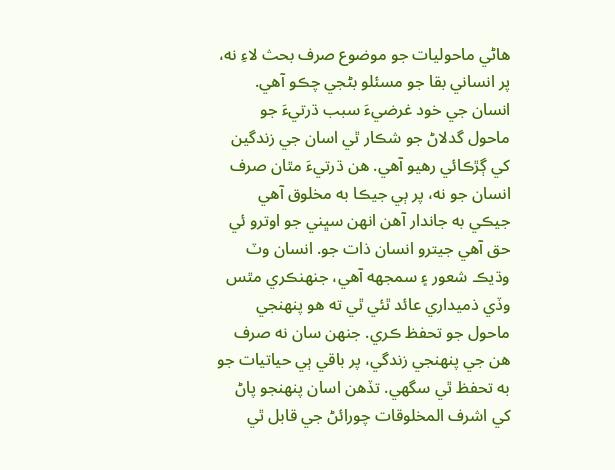هاڻي ماحوليات جو موضوع صرف بحث لاءِ نه، پر انساني بقا جو مسئلو بڻجي چڪو آهي. انسان جي خود غرضيءَ سبب ڌرتيءَ جو ماحول گدلاڻ جو شڪار ٿي اسان جي زندگين کي ڳڙڪائي رهيو آهي. هن ڌرتيءَ مٿان صرف انسان جو نه، پر ٻي جيڪا به مخلوق آهي جيڪي به جاندار آهن انهن سڀني جو اوترو ئي حق آهي جيترو انسان ذات جو. انسان وٽ وڌيڪ شعور ۽ سمجهه آهي، جنهنڪري مٿس وڏي ذميداري عائد ٿئي ٿي ته هو پنهنجي ماحول جو تحفظ ڪري. جنهن سان نه صرف هن جي پنهنجي زندگي، پر باقي ٻي حياتيات جو به تحفظ ٿي سگهي. تڏهن اسان پنهنجو پاڻ کي اشرف المخلوقات چورائڻ جي قابل ٿي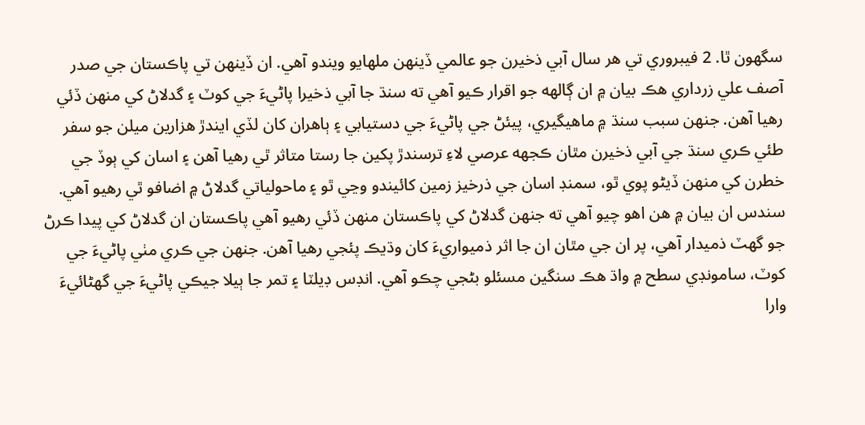سگهون ٿا. 2 فيبروري تي هر سال آبي ذخيرن جو عالمي ڏينهن ملهايو ويندو آهي. ان ڏينهن تي پاڪستان جي صدر آصف علي زرداري هڪ بيان ۾ ان ڳالهه جو اقرار ڪيو آهي ته سنڌ جا آبي ذخيرا پاڻيءَ جي کوٽ ۽ گدلاڻ کي منهن ڏئي رهيا آهن. جنهن سبب سنڌ ۾ ماهيگيري، پيئڻ جي پاڻيءَ جي دستيابي ۽ ٻاهران کان لڏي ايندڙ هزارين ميلن جو سفر طئي ڪري سنڌ جي آبي ذخيرن مٿان ڪجهه عرصي لاءِ ترسندڙ پکين جا رستا متاثر ٿي رهيا آهن ۽ اسان کي ٻوڏ جي خطرن کي منهن ڏيڻو پوي ٿو، سمنڊ اسان جي ذرخيز زمين کائيندو وڃي ٿو ۽ ماحولياتي گدلاڻ ۾ اضافو ٿي رهيو آهي.
سندس ان بيان ۾ هن اهو چيو آهي ته جنهن گدلاڻ کي پاڪستان منهن ڏئي رهيو آهي پاڪستان ان گدلاڻ کي پيدا ڪرڻ جو گهٽ ذميدار آهي، پر ان جي مٿان ان جا اثر ذميواريءَ کان وڌيڪ پئجي رهيا آهن. جنهن جي ڪري مٺي پاڻيءَ جي کوٽ، سامونڊي سطح ۾ واڌ هڪ سنگين مسئلو بڻجي چڪو آهي. انڊس ڊيلٽا ۽ تمر جا ٻيلا جيڪي پاڻيءَ جي گهڻائيءَ وارا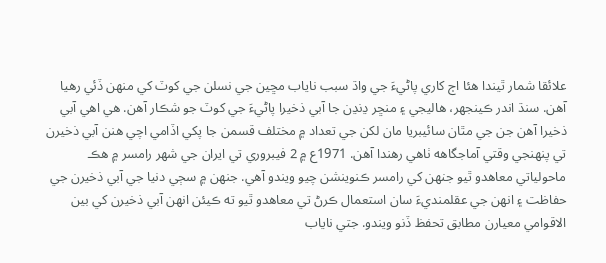علائقا شمار ٿيندا هئا اڄ کاري پاڻيءَ جي واڌ سبب ناياب مڇين جي نسلن جي کوٽ کي منهن ڏئي رهيا آهن. سنڌ اندر ڪينجهر، هاليجي ۽ منڇر ڍنڍن جا آبي ذخيرا پاڻيءَ جي کوٽ جو شڪار آهن. هي اهي آبي ذخيرا آهن جن جي مٿان سائيبريا مان لکن جي تعداد ۾ مختلف قسمن جا پکي اڏامي اچي هنن آبي ذخيرن تي پنهنجي وقتي آماجگاهه ٺاهي رهندا آهن. 1971ع ۾ 2 فيبروري تي ايران جي شهر رامسر ۾ هڪ ماحولياتي معاهدو ٿيو جنهن کي رامسر ڪنوينشن چيو ويندو آهي. جنهن ۾ سڄي دنيا جي آبي ذخيرن جي حفاظت ۽ انهن جي عقلمنديءَ سان استعمال ڪرڻ تي معاهدو ٿيو ته ڪيئن انهن آبي ذخيرن کي بين الاقوامي معيارن مطابق تحفظ ڏنو ويندو. جتي ناياب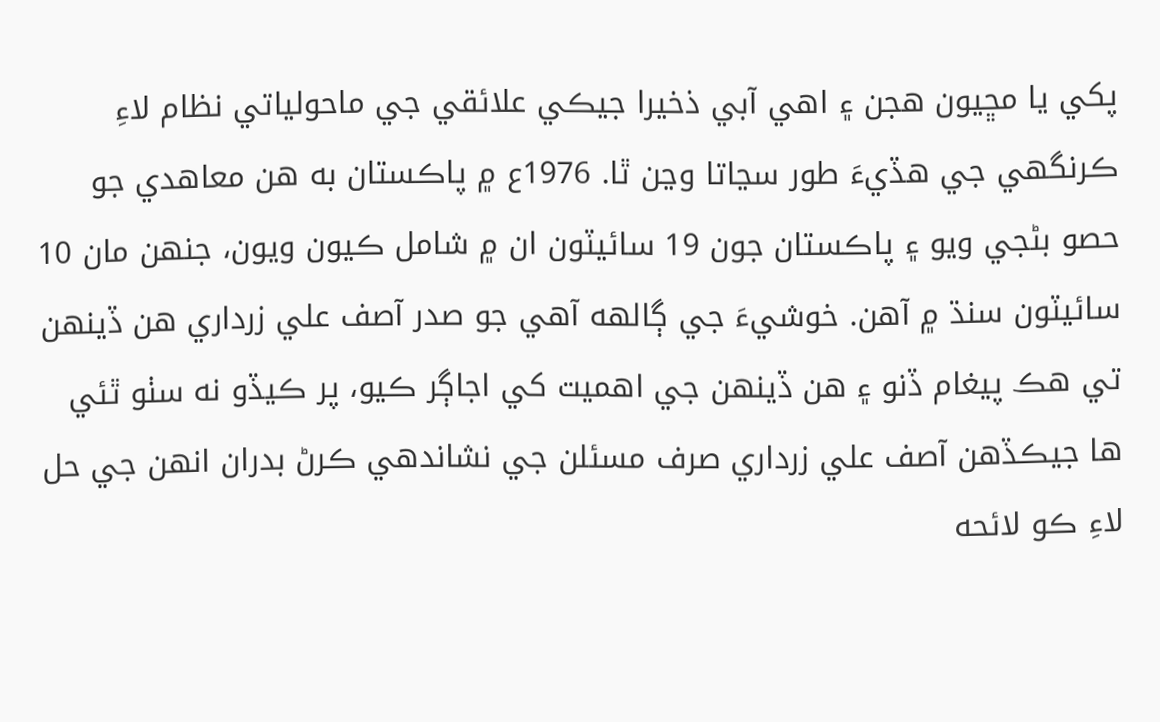پکي يا مڇيون هجن ۽ اهي آبي ذخيرا جيڪي علائقي جي ماحولياتي نظام لاءِ ڪرنگهي جي هڏيءَ طور سڃاتا وڃن ٿا. 1976ع ۾ پاڪستان به هن معاهدي جو حصو بڻجي ويو ۽ پاڪستان جون 19 سائيٽون ان ۾ شامل ڪيون ويون، جنهن مان 10 سائيٽون سنڌ ۾ آهن. خوشيءَ جي ڳالهه آهي جو صدر آصف علي زرداري هن ڏينهن تي هڪ پيغام ڏنو ۽ هن ڏينهن جي اهميت کي اجاڳر ڪيو، پر ڪيڏو نه سٺو ٿئي ها جيڪڏهن آصف علي زرداري صرف مسئلن جي نشاندهي ڪرڻ بدران انهن جي حل لاءِ ڪو لائحه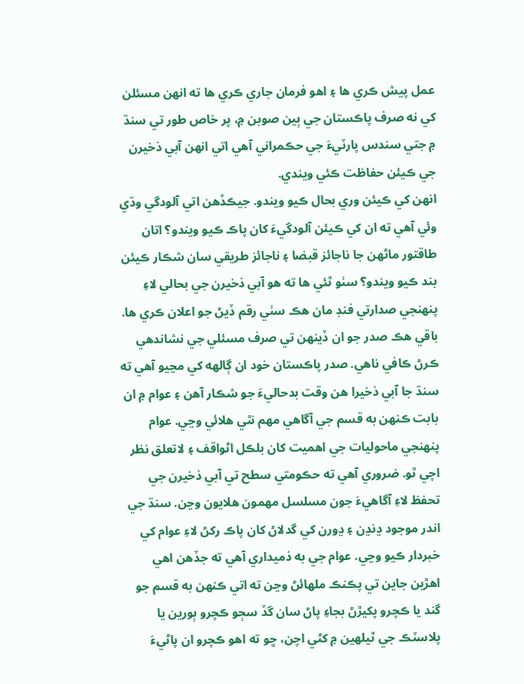عمل پيش ڪري ها ۽ اهو فرمان جاري ڪري ها ته انهن مسئلن کي نه صرف پاڪستان جي ٻين صوبن ۾، پر خاص طور تي سنڌ ۾ جتي سندس پارٽيءَ جي حڪمراني آهي اتي انهن آبي ذخيرن جي ڪيئن حفاظت ڪئي ويندي.
انهن کي ڪيئن وري بحال ڪيو ويندو. جيڪڏهن اتي آلودگي وڌي وئي آهي ته ان کي ڪيئن آلودگيءَ کان پاڪ ڪيو ويندو؟ اتان طاقتور ماڻهن جا ناجائز قبضا ۽ ناجائز طريقي سان شڪار ڪيئن بند ڪيو ويندو؟ سٺو ٿئي ها ته هو آبي ذخيرن جي بحالي لاءِ پنهنجي صدارتي فنڊ مان هڪ سٺي رقم ڏيڻ جو اعلان ڪري ها. باقي هڪ صدر جو ان ڏينهن تي صرف مسئلي جي نشاندهي ڪرڻ ڪافي ناهي. صدر پاڪستان خود ان ڳالهه کي مڃيو آهي ته سنڌ جا آبي ذخيرا هن وقت بدحاليءَ جو شڪار آهن ۽ عوام ۾ ان بابت ڪنهن به قسم جي آگاهي مهم نٿي هلائي وڃي. عوام پنهنجي ماحوليات جي اهميت کان بلڪل اڻواقف ۽ لاتعلق نظر اچي ٿو. ضروري آهي ته حڪومتي سطح تي آبي ذخيرن جي تحفظ لاءِ آگاهيءَ جون مسلسل مهمون هلايون وڃن. سنڌ جي اندر موجود ڍنڍن ۽ ڍورن کي گدلاڻ کان پاڪ رکڻ لاءِ عوام کي خبردار ڪيو وڃي. عوام جي به ذميداري آهي ته جڏهن اهي اهڙين جاين تي پڪنڪ ملهائڻ وڃن ته اتي ڪنهن به قسم جو گند يا ڪچرو پکيڙڻ بجاءِ پاڻ سان گڏ سڄو ڪچرو ٻورين يا پلاسٽڪ جي ٿيلهين ۾ کڻي اچن، ڇو ته اهو ڪچرو ان پاڻيءَ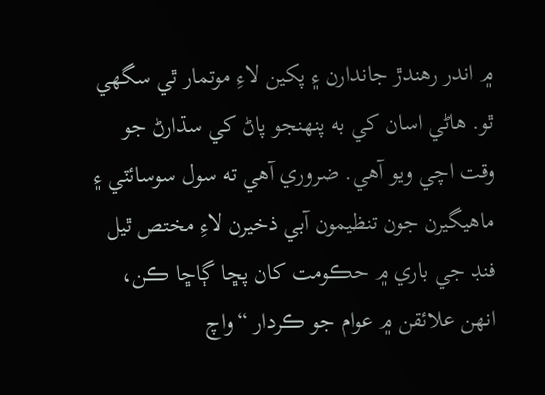۾ اندر رهندڙ جاندارن ۽ پکين لاءِ موتمار ٿي سگهي ٿو. هاڻي اسان کي به پنهنجو پاڻ کي سڌارڻ جو وقت اچي ويو آهي. ضروري آهي ته سول سوسائٽي ۽ ماهيگيرن جون تنظيمون آبي ذخيرن لاءِ مختص ٿيل فنڊ جي باري ۾ حڪومت کان پڇا ڳاڇا ڪن، انهن علائقن ۾ عوام جو ڪردار “واچ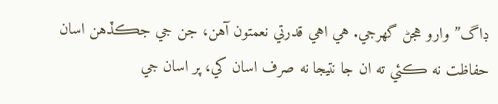ڊاگ” وارو هجڻ گهرجي. هي اهي قدرتي نعمتون آهن، جن جي جڪڏهن اسان حفاظت نه ڪئي ته ان جا نتيجا نه صرف اسان کي، پر اسان جي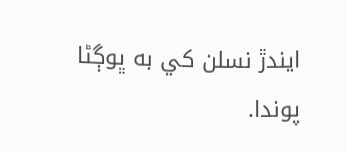ايندڙ نسلن کي به ڀوڳڻا پوندا.